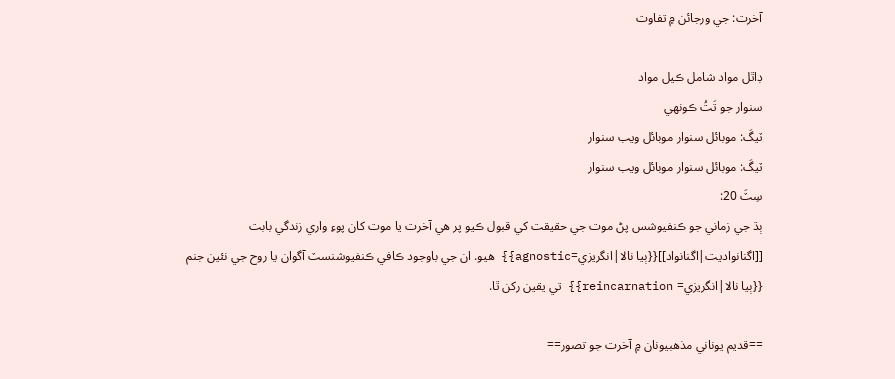آخرت: جي ورجائن ۾ تفاوت

ڊاٿل مواد شامل ڪيل مواد
سنوار جو تَتُ ڪونهي
ٽيگَ: موبائل سنوار موبائل ويب سنوار
ٽيگَ: موبائل سنوار موبائل ويب سنوار
سِٽَ 20:
ٻڌ جي زماني جو ڪنفيوشس پڻ موت جي حقيقت کي قبول ڪيو پر ھي آخرت يا موت کان پوءِ واري زندگي بابت [[اگنانواديت|اگنانواد]]{{ٻيا نالا|انگريزي=agnostic}} ھيو. ان جي باوجود ڪافي ڪنفيوشنسٽ آگوان يا روح جي نئين جنم {{ٻيا نالا|انگريزي= reincarnation}} تي يقين رکن ٿا.

==قديم يوناني مذھبيونان ۾ آخرت جو تصور==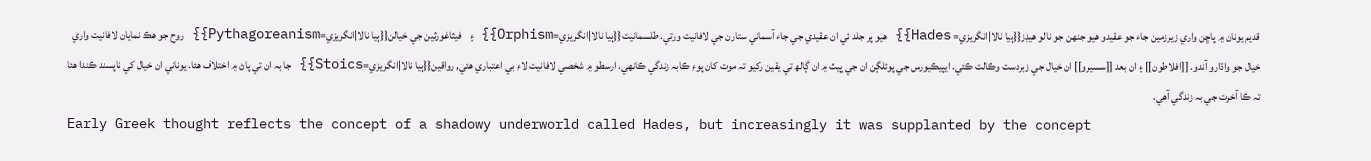قديم يونان ۾ پاڇن واري زيرزمين جاء جو عقيدو ھيو جنھن جو نالو ھيڊز{{ٻيا نالا|انگريزي= Hades}} ھيو پر جلد ئي ان عقيدي جي جاء آسماني ستارن جي لافانيت ورتي. طلسمانيت{{ٻيا نالا|انگريزي=Orphism}} ۽ فيثاغورثين جي خيالن{{ٻيا نالا|انگريزي=Pythagoreanism}} روح جو ھڪ نمايان لافانيت واري خيال جو واڌارو آندو. [[افلاطون]] ۽ ان بعد [[سسيرو]] ان خيال جي زبردست وڪالت ڪئي. ايپيڪيورس جي پوئلڳن ان جي ڀيٽ ۾ ان ڳالھ تي يقين رکيو تہ موت کان پوءِ ڪابہ زندگي ڪانھي. ارسطو ۾ شخصي لافانيت لاءِ بي اعتباري ھئي, رواقين{{ٻيا نالا|انگريزي=Stoics}} جا بہ ان تي پاڻ ۾ اختلاف ھئا. يوناني ان خيال کي ناپسند ڪندا ھئا تہ ڪا آخرت جي بہ زندگي آھي.
Early Greek thought reflects the concept of a shadowy underworld called Hades, but increasingly it was supplanted by the concept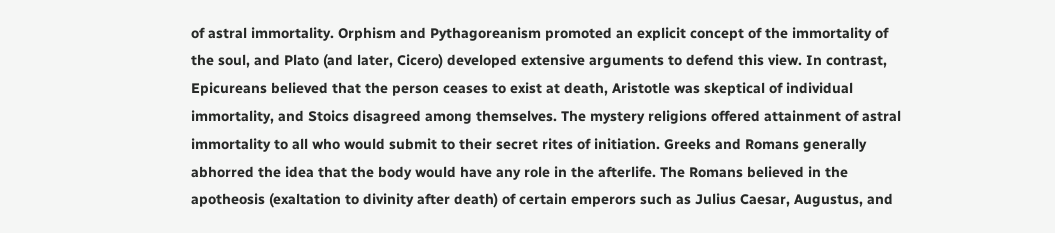of astral immortality. Orphism and Pythagoreanism promoted an explicit concept of the immortality of the soul, and Plato (and later, Cicero) developed extensive arguments to defend this view. In contrast, Epicureans believed that the person ceases to exist at death, Aristotle was skeptical of individual immortality, and Stoics disagreed among themselves. The mystery religions offered attainment of astral immortality to all who would submit to their secret rites of initiation. Greeks and Romans generally abhorred the idea that the body would have any role in the afterlife. The Romans believed in the apotheosis (exaltation to divinity after death) of certain emperors such as Julius Caesar, Augustus, and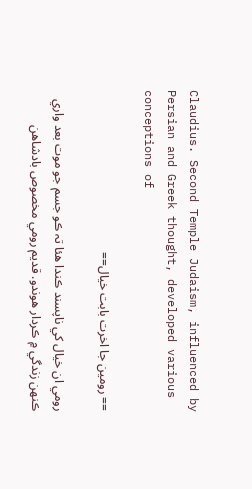Claudius. Second Temple Judaism, influenced by Persian and Greek thought, developed various conceptions of

== رومين جا اخرت بابت خيال==

رومي ان خيال کي ناپسند ڪندا ھئا تہ ڪو جسم جو موت بعد واري ڪنھن زندگي ۾ ڪردار ھوندو. قديم رومي مخصوص بادشاھن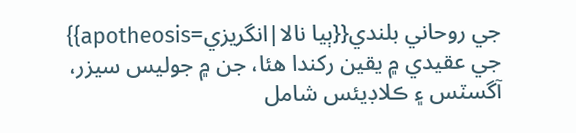جي روحاني بلندي{{ٻيا نالا|انگريزي=apotheosis}} جي عقيدي ۾ يقين رکندا ھئا، جن ۾ جوليس سيزر، آگسٽس ۽ ڪلاڊيئس شامل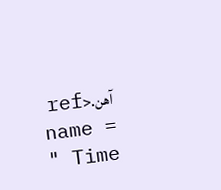آهن.<ref name = " Time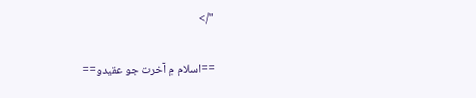"/>

==اسلام ۾ آخرت جو عقيدو==